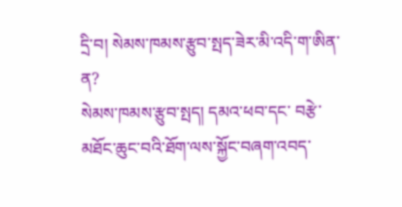དྲི་བ། སེམས་ཁམས་རྩུབ་སྤད་ཟེར་མི་འདི་ག་ཨིན་ན?
སེམས་ཁམས་རྩུབ་སྤད། དམའ་ཕབ་དང་ བརྩེ་མཐོང་ཆུང་བའི་ཐོག་ལས་སྐྱོང་བཞག་འབད་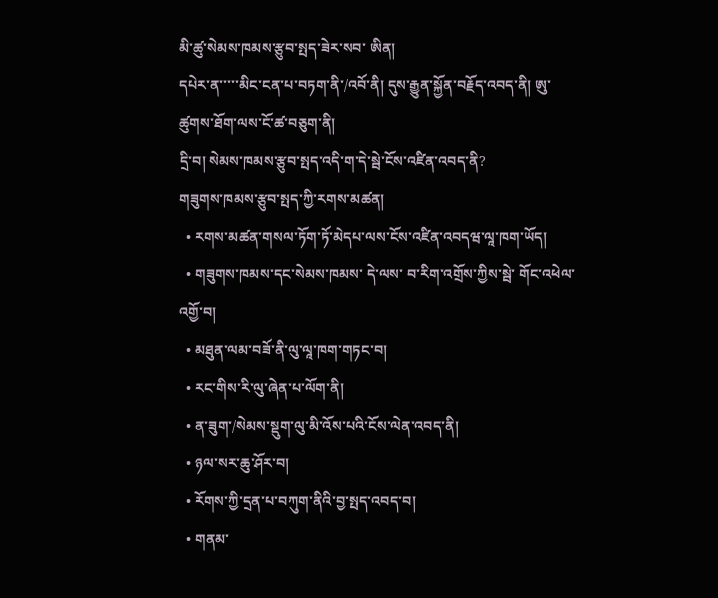མི་ཚུ་སེམས་ཁམས་རྩུབ་སྤད་ཟེར་སབ་ ཨིན།
དཔེར་ན་་་་་མིང་ངན་པ་བཏག་ནི་/འབོ་ནི། དུས་རྒྱུན་སྐྱོན་བརྗོད་འབད་ནི། ཨུ་ཚུགས་ཐོག་ལས་ངོ་ཚ་བཅུག་ནི།
དྲི་བ། སེམས་ཁམས་རྩུབ་སྤད་འདི་ག་དེ་སྦེ་ངོས་འཛིན་འབད་ནི?
གཟུགས་ཁམས་རྩུབ་སྤད་ཀྱི་རགས་མཚན།
  • རགས་མཚན་གསལ་ཏོག་ཏོ་མེདཔ་ལས་ངོས་འཛིན་འབདཝ་ལཱ་ཁག་ཡོད།
  • གཟུགས་ཁམས་དང་སེམས་ཁམས་ དེ་ལས་ བ་རིག་འགྲོས་ཀྱིས་སྦེ་ གོང་འཕེལ་འགྱོ་བ།
  • མཐུན་ལམ་བཟོ་ནི་ལུ་ལཱ་ཁག་གཏང་བ།
  • རང་གིས་རི་ལུ་ཞེན་པ་ལོག་ནི།
  • ན་ཟུག་/སེམས་སྡུག་ལུ་མི་འོས་པའི་ངོས་ལེན་འབད་ནི།
  • ཉལ་སར་ཆུ་ཤོར་བ།
  • རོགས་ཀྱི་དྲན་པ་བཀུག་ནིའི་བྱ་སྤད་འབད་བ།
  • གནམ་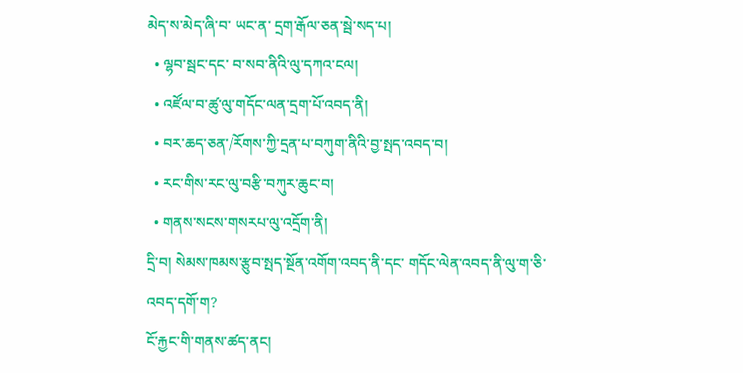མེད་ས་མེད་ཞི་བ་ ཡང་ན་ དྲག་རྒོལ་ཅན་སྦེ་སད་པ།
  • ལྷབ་སྦང་དང་ བ་སབ་ནིའི་ལུ་དཀའ་ངལ།
  • འཛོལ་བ་ཚུ་ལུ་གདོང་ལན་དྲག་པོ་འབད་ནི།
  • བར་ཆད་ཅན་/རོགས་ཀྱི་དྲན་པ་བཀུག་ནིའི་བྱ་སྤད་འབད་བ།
  • རང་གིས་རང་ལུ་བརྩི་བཀུར་ཆུང་བ།
  • གནས་སངས་གསརཔ་ལུ་འདྲོག་ནི།
དྲི་བ། སེམས་ཁམས་རྩུབ་སྤད་སྔོན་འགོག་འབད་ནི་དང་ གདོང་ལེན་འབད་ནི་ལུ་ག་ཅི་འབད་དགོ་ག?
ངོ་རྐྱང་གི་གནས་ཚད་ནང།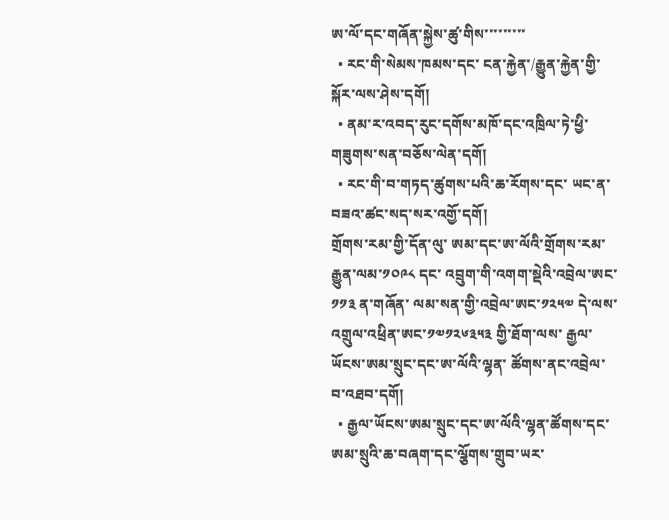ཨ་ལོ་དང་གཞོན་སྐྱེས་ཚུ་གིས་་་་་་་་་
  • རང་གི་སེམས་ཁམས་དང་ ངན་རྐྱེན་/རྒྱུན་རྐྱེན་གྱི་སྐོར་ལས་ཤེས་དགོ།
  • ནམ་ར་འབད་རུང་དགོས་མཁོ་དང་འཁྲིལ་ཏེ་ཕྱི་གཟུགས་སན་བཅོས་ལེན་དགོ།
  • རང་གི་བ་གཏད་ཚུགས་པའི་ཆ་རོགས་དང་ ཡང་ན་ བཟའ་ཚང་སད་སར་འགྱོ་དགོ།
གྲོགས་རམ་གྱི་དོན་ལུ་ ཨམ་དང་ཨ་ལོའི་གྲོགས་རམ་རྒྱུན་ལམ་༡༠༩༨ དང་ འབྲུག་གི་འགག་སྡེའི་འབྲེལ་ཨང་༡༡༣ ན་གཞོན་ ལམ་སན་གྱི་འབྲེལ་ཨང་༡༢༥༧ དེ་ལས་ འགྲུལ་འཕྲིན་ཨང་༡༧༡༢༦༣༥༣ གྱི་ཐོག་ལས་ རྒྱལ་ཡོངས་ཨམ་སྲུང་དང་ཨ་ལོའི་ལྷན་ ཚོགས་ནང་འབྲེལ་བ་འཐབ་དགོ།
  • རྒྱལ་ཡོངས་ཨམ་སྲུང་དང་ཨ་ལོའི་ལྷན་ཚོགས་དང་ ཨམ་སྲུའི་ཆ་བཞག་དང་ལྕོགས་གྲུབ་ཡར་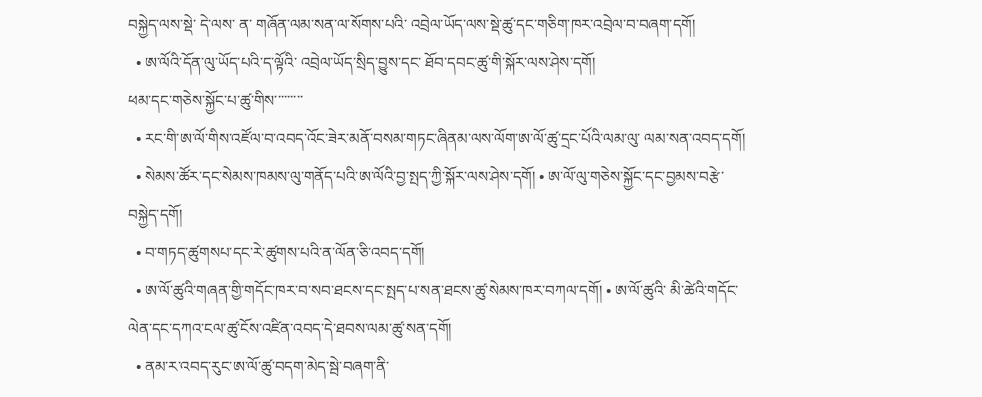བསྐྱེད་ལས་སྡེ་ དེ་ལས་ ན་ གཞོན་ལམ་སན་ལ་སོགས་པའི་ འབྲེལ་ཡོད་ལས་སྡེ་ཚུ་དང་གཅིག་ཁར་འབྲེལ་བ་བཞག་དགོ།
  • ཨ་ལོའི་དོན་ལུ་ཡོད་པའི་ད་ལྟོའི་ འབྲེལ་ཡོད་སྲིད་བྱུས་དང་ ཐོབ་དབང་ཚུ་གི་སྐོར་ལས་ཤེས་དགོ།
ཕམ་དང་གཅེས་སྐྱོང་པ་ཚུ་གིས་་་་་་་་་
  • རང་གི་ཨ་ལོ་གིས་འཛོལ་བ་འབད་འོང་ཟེར་མནོ་བསམ་གཏང་ཞིནམ་ལས་ལོག་ཨ་ལོ་ཚུ་དྲང་པོའི་ལམ་ལུ་ ལམ་སན་འབད་དགོ།
  • སེམས་ཚོར་དང་སེམས་ཁམས་ལུ་གནོད་པའི་ཨ་ལོའི་བྱ་སྤད་ཀྱི་སྐོར་ལས་ཤེས་དགོ། • ཨ་ལོ་ལུ་གཅེས་སྐྱོང་དང་བྱམས་བརྩེ་བསྐྱེད་དགོ།
  • བ་གཏད་ཚུགསཔ་དང་རེ་ཚུགས་པའི་ན་ལོན་ཅི་འབད་དགོ།
  • ཨ་ལོ་ཚུའི་གཞན་གྱི་གདོང་ཁར་བ་སབ་ཐངས་དང་སྤད་པ་སན་ཐངས་ཚུ་སེམས་ཁར་བཀལ་དགོ། • ཨ་ལོ་ཚུའི་ མི་ཚེའི་གདོང་ལེན་དང་དཀའ་ངལ་ཚུ་ངོས་འཛིན་འབད་དེ་ཐབས་ལམ་ཚུ་སན་དགོ།
  • ནམ་ར་འབད་རུང་ཨ་ལོ་ཚུ་བདག་མེད་སྦེ་བཞག་ནི་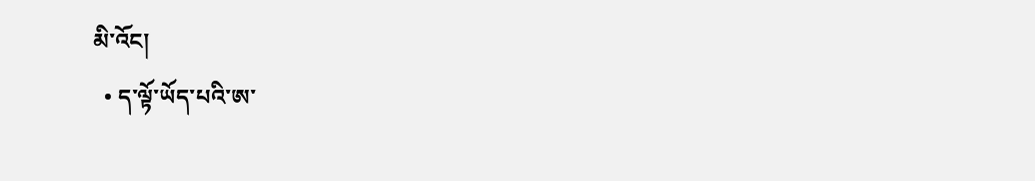མི་འོང།
  • ད་ལྟོ་ཡོད་པའི་ཨ་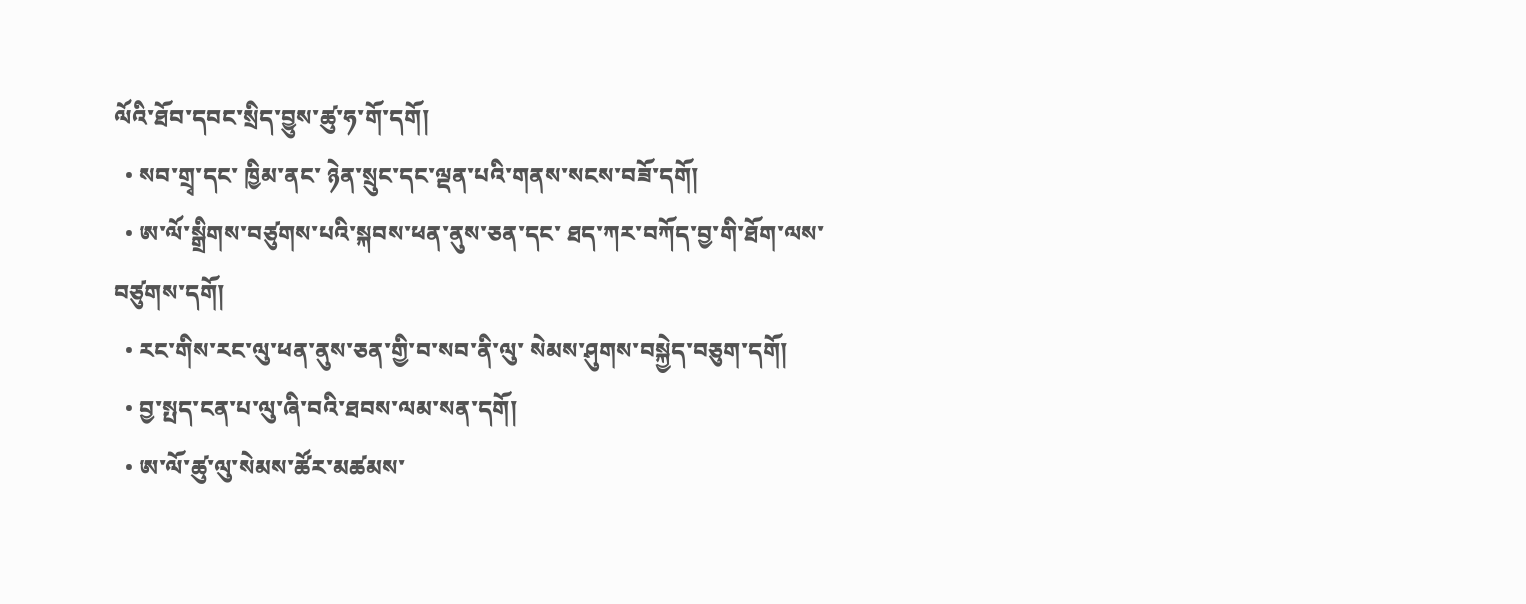ལོའི་ཐོབ་དབང་སྲིད་བྱུས་ཚུ་ཧ་གོ་དགོ།
  • སབ་གྲྭ་དང་ ཁྱིམ་ནང་ ཉེན་སྲུང་དང་ལྡན་པའི་གནས་སངས་བཟོ་དགོ།
  • ཨ་ལོ་སྒྲིགས་བཙུགས་པའི་སྐབས་ཕན་ནུས་ཅན་དང་ ཐད་ཀར་བཀོད་བྱ་གི་ཐོག་ལས་བཙུགས་དགོ།
  • རང་གིས་རང་ལུ་ཕན་ནུས་ཅན་གྱི་བ་སབ་ནི་ལུ་ སེམས་ཤུགས་བསྐྱེད་བཅུག་དགོ།
  • བྱ་སྤད་ངན་པ་ལུ་ཞི་བའི་ཐབས་ལམ་སན་དགོ།
  • ཨ་ལོ་ཚུ་ལུ་སེམས་ཚོར་མཚམས་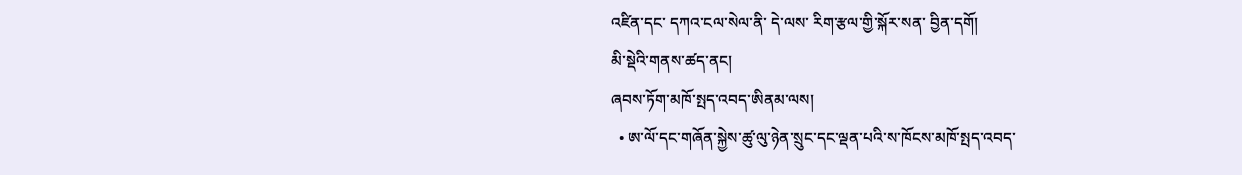འཛིན་དང་ དཀའ་ངལ་སེལ་ནི་ དེ་ལས་ རིག་རྩལ་གྱི་སྐོར་སན་ བྱིན་དགོ།
མི་སྡེའི་གནས་ཚད་ནང།
ཞབས་ཏོག་མཁོ་སྤད་འབད་ཨིནམ་ལས།
  • ཨ་ལོ་དང་གཞོན་སྐྱེས་ཚུ་ལུ་ཉེན་སྲུང་དང་ལྡན་པའི་ས་ཁོངས་མཁོ་སྤད་འབད་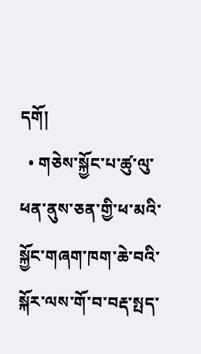དགོ།
  • གཅེས་སྐྱོང་པ་ཚུ་ལུ་ཕན་ནུས་ཅན་གྱི་ཕ་མའི་སྐྱོང་གཞག་ཁག་ཆེ་བའི་སྐོར་ལས་གོ་བ་བརྡ་སྤད་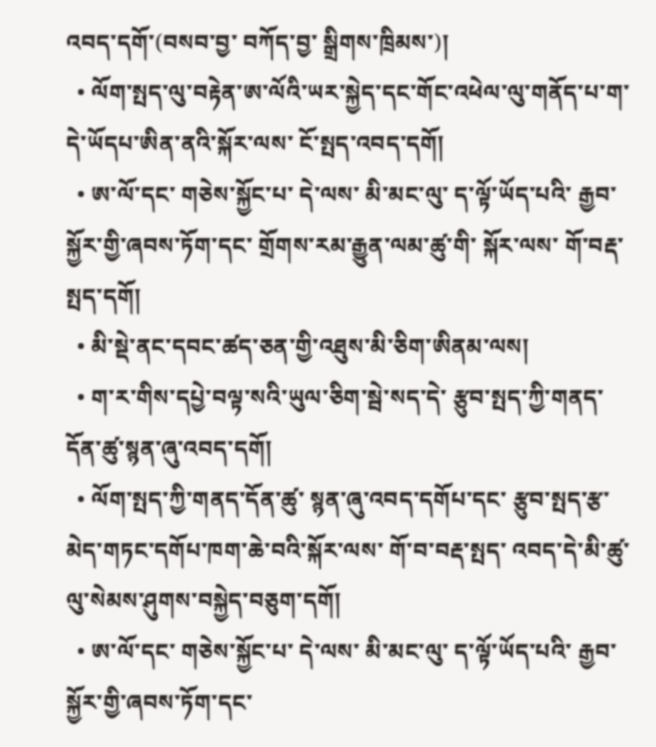འབད་དགོ་(བསབ་བྱ་ བཀོད་བྱ་ སྒྲིགས་ཁྲིམས་)།
  • ལོག་སྤད་ལུ་བརྟེན་ཨ་ལོའི་ཡར་སྐྱེད་དང་གོང་འཕེལ་ལུ་གནོད་པ་ག་དེ་ཡོདཔ་ཨིན་ནའི་སྐོར་ལས་ ངོ་སྤད་འབད་དགོ།
  • ཨ་ལོ་དང་ གཅེས་སྐྱོང་པ་ དེ་ལས་ མི་མང་ལུ་ ད་ལྟོ་ཡོད་པའི་ རྒྱབ་སྐྱོར་གྱི་ཞབས་ཏོག་དང་ གྲོགས་རམ་རྒྱུན་ལམ་ཚུ་གི་ སྐོར་ལས་ གོ་བརྡ་སྤད་དགོ།
  • མི་སྡེ་ནང་དབང་ཚད་ཅན་གྱི་འཐུས་མི་ཅིག་ཨིནམ་ལས།
  • ག་ར་གིས་དཔྱེ་བལྟ་སའི་ཡུལ་ཅིག་སྦེ་སད་དེ་ རྩུབ་སྤད་ཀྱི་གནད་དོན་ཚུ་སྙན་ཞུ་འབད་དགོ།
  • ལོག་སྤད་ཀྱི་གནད་དོན་ཚུ་ སྙན་ཞུ་འབད་དགོཔ་དང་ རྩུབ་སྤད་རྩ་མེད་གཏང་དགོཔ་ཁག་ཆེ་བའི་སྐོར་ལས་ གོ་བ་བརྡ་སྤད་ འབད་དེ་མི་ཚུ་ལུ་སེམས་ཤུགས་བསྐྱེད་བཅུག་དགོ།
  • ཨ་ལོ་དང་ གཅེས་སྐྱོང་པ་ དེ་ལས་ མི་མང་ལུ་ ད་ལྟོ་ཡོད་པའི་ རྒྱབ་སྐྱོར་གྱི་ཞབས་ཏོག་དང་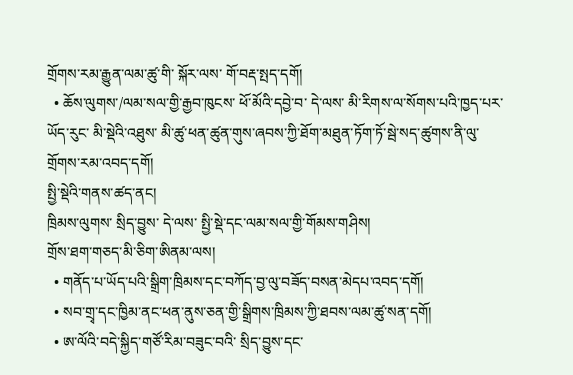གྲོགས་རམ་རྒྱུན་ལམ་ཚུ་གི་ སྐོར་ལས་ གོ་བརྡ་སྤད་དགོ།
  • ཆོས་ལུགས་/ལམ་སལ་གྱི་རྒྱབ་ཁུངས་ ཕོ་མོའི་དབྱེ་བ་ དེ་ལས་ མི་རིགས་ལ་སོགས་པའི་ཁྱད་པར་ཡོད་རུང་ མི་སྡེའི་འཐུས་ མི་ཚུ་ཕན་ཚུན་གུས་ཞབས་ཀྱི་ཐོག་མཐུན་ཏོག་ཏོ་སྦེ་སད་ཚུགས་ནི་ལུ་གྲོགས་རམ་འབད་དགོ།
སྤྱི་སྡེའི་གནས་ཚད་ནང།
ཁྲིམས་ལུགས་ སྲིད་བྱུས་ དེ་ལས་ སྤྱི་སྡེ་དང་ལམ་སལ་གྱི་གོམས་གཤིས།
གྲོས་ཐག་གཅད་མི་ཅིག་ཨིནམ་ལས།
  • གནོད་པ་ཡོད་པའི་སྒྲིག་ཁྲིམས་དང་བཀོད་བྱ་ལུ་བཟོད་བསན་མེདཔ་འབད་དགོ།
  • སབ་གྲྭ་དང་ཁྱིམ་ནང་ཕན་ནུས་ཅན་གྱི་སྒྲིགས་ཁྲིམས་ཀྱི་ཐབས་ལམ་ཚུ་སན་དགོ།
  • ཨ་ལོའི་བདེ་སྐྱིད་གཙོ་རིམ་བཟུང་བའི་ སྲིད་བྱུས་དང་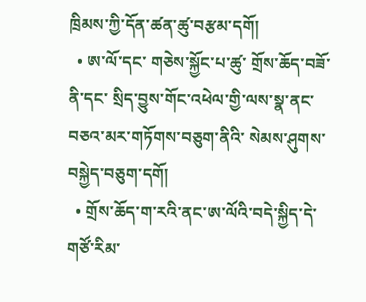ཁྲིམས་ཀྱི་དོན་ཚན་ཚུ་བརྩམ་དགོ།
  • ཨ་ལོ་དང་ གཅེས་སྐྱོང་པ་ཚུ་ གྲོས་ཆོད་བཟོ་ནི་དང་ སྲིད་བྱུས་གོང་འཕེལ་གྱི་ལས་སྣ་ནང་བཅའ་མར་གཏོགས་བཅུག་ནིའི་ སེམས་ཤུགས་བསྐྱེད་བཅུག་དགོ།
  • གྲོས་ཆོད་ག་རའི་ནང་ཨ་ལོའི་བདེ་སྐྱིད་དེ་གཙོ་རིམ་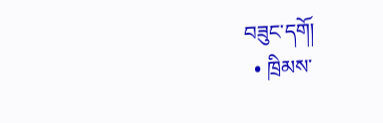བཟུང་དགོ།
  • ཁྲིམས་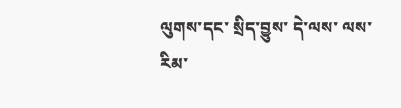ལུགས་དང་ སྲིད་བྱུས་ དེ་ལས་ ལས་རིམ་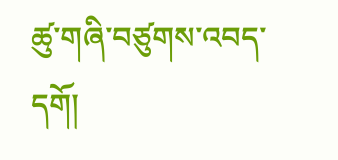ཚུ་གཞི་བཙུགས་འབད་དགོ།